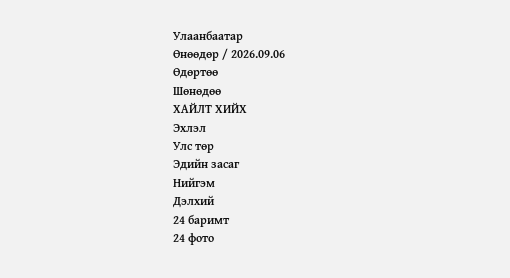Улаанбаатар
Өнөөдөр / 2026.09.06
Өдөртөө
Шөнөдөө
ХАЙЛТ ХИЙХ
Эхлэл
Улс төр
Эдийн засаг
Нийгэм
Дэлхий
24 баримт
24 фото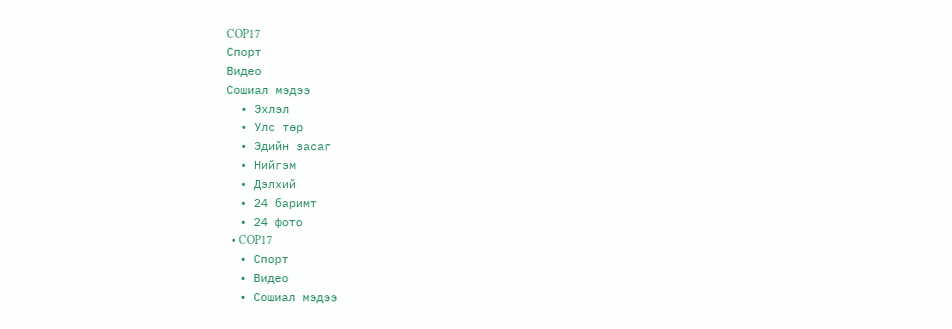COP17
Спорт
Видео
Сошиал мэдээ
  • Эхлэл
  • Улс төр
  • Эдийн засаг
  • Нийгэм
  • Дэлхий
  • 24 баримт
  • 24 фото
  • COP17
  • Спорт
  • Видео
  • Сошиал мэдээ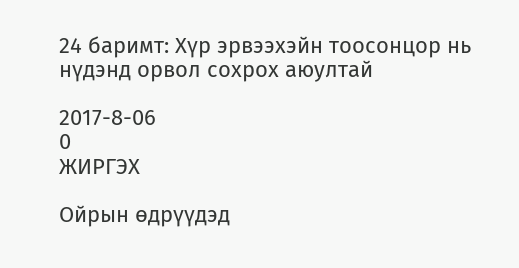24 баримт: Хүр эрвээхэйн тоосонцор нь нүдэнд орвол сохрох аюултай

2017-8-06
0
ЖИРГЭХ

Ойрын өдрүүдэд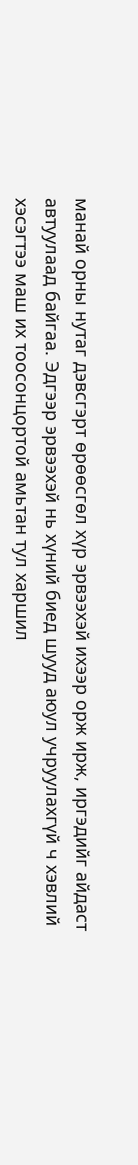манай орны нутаг дэвсгэрт өрөөсгөл хүр эрвээхэй ихээр орж ирж, иргэдийг айдаст автуулаад байгаа. Эдгээр эрвээхэй нь хүний биед шууд аюул учруулахгүй ч хэвлий хэсэгтээ маш их тоосонцортой амьтан тул харшил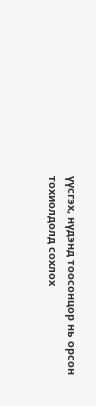үүсгэх, нүдэнд тоосонцор нь орсон тохиолдолд сохлох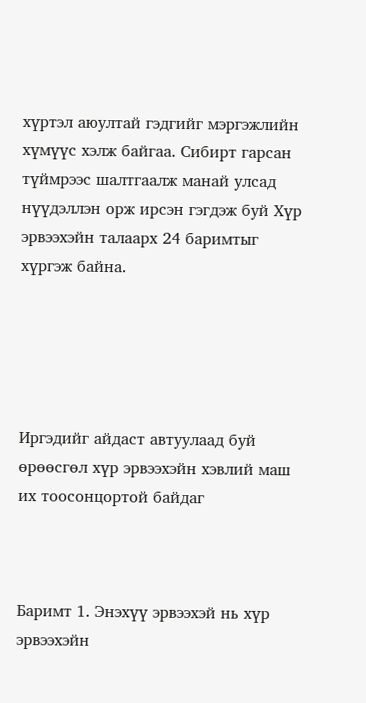хүртэл аюултай гэдгийг мэргэжлийн хүмүүс хэлж байгаа. Сибирт гарсан түймрээс шалтгаалж манай улсад нүүдэллэн орж ирсэн гэгдэж буй Хүр эрвээхэйн талаарх 24 баримтыг хүргэж байна.





Иргэдийг айдаст автуулаад буй өрөөсгөл хүр эрвээхэйн хэвлий маш их тоосонцортой байдаг



Баримт 1. Энэхүү эрвээхэй нь хүр эрвээхэйн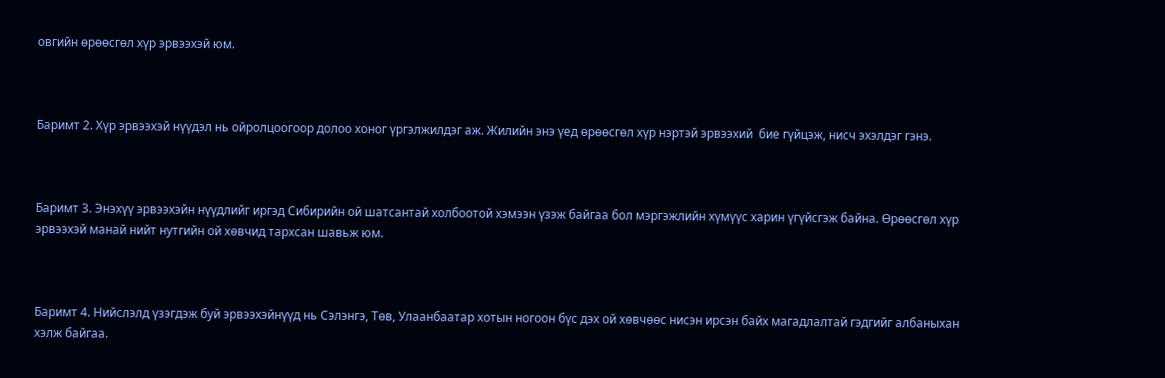овгийн өрөөсгөл хүр эрвээхэй юм.



Баримт 2. Хүр эрвээхэй нүүдэл нь ойролцоогоор долоо хоног үргэлжилдэг аж. Жилийн энэ үед өрөөсгөл хүр нэртэй эрвээхий  бие гүйцэж, нисч эхэлдэг гэнэ.



Баримт 3. Энэхүү эрвээхэйн нүүдлийг иргэд Сибирийн ой шатсантай холбоотой хэмээн үзэж байгаа бол мэргэжлийн хүмүүс харин үгүйсгэж байна. Өрөөсгөл хүр эрвээхэй манай нийт нутгийн ой хөвчид тархсан шавьж юм.



Баримт 4. Нийслэлд үзэгдэж буй эрвээхэйнүүд нь Сэлэнгэ, Төв, Улаанбаатар хотын ногоон бүс дэх ой хөвчөөс нисэн ирсэн байх магадлалтай гэдгийг албаныхан хэлж байгаа.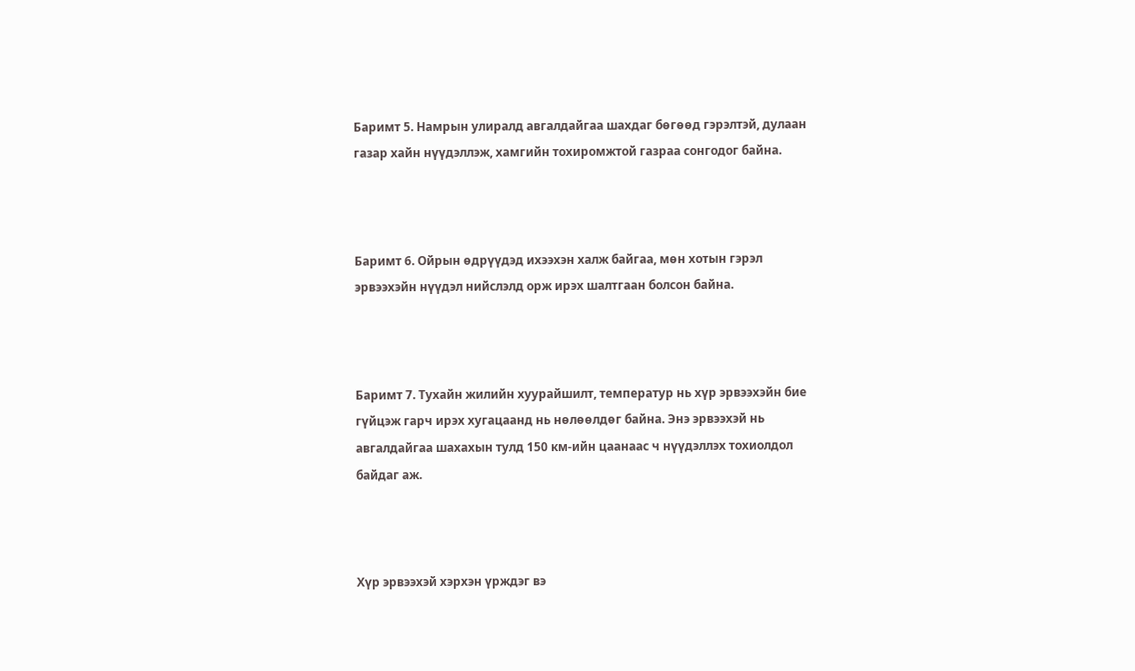Баримт 5. Намрын улиралд авгалдайгаа шахдаг бөгөөд гэрэлтэй, дулаан газар хайн нүүдэллэж, хамгийн тохиромжтой газраа сонгодог байна.



Баримт 6. Ойрын өдрүүдэд ихээхэн халж байгаа, мөн хотын гэрэл эрвээхэйн нүүдэл нийслэлд орж ирэх шалтгаан болсон байна.



Баримт 7. Тухайн жилийн хуурайшилт, температур нь хүр эрвээхэйн бие гүйцэж гарч ирэх хугацаанд нь нөлөөлдөг байна. Энэ эрвээхэй нь авгалдайгаа шахахын тулд 150 км-ийн цаанаас ч нүүдэллэх тохиолдол байдаг аж.



Хүр эрвээхэй хэрхэн үрждэг вэ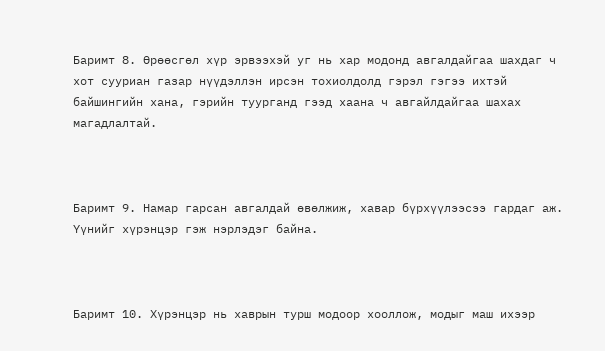Баримт 8. Өрөөсгөл хүр эрвээхэй уг нь хар модонд авгалдайгаа шахдаг ч хот сууриан газар нүүдэллэн ирсэн тохиолдолд гэрэл гэгээ ихтэй байшингийн хана, гэрийн туурганд гээд хаана ч авгайлдайгаа шахах магадлалтай.



Баримт 9. Намар гарсан авгалдай өвөлжиж, хавар бүрхүүлээсээ гардаг аж. Үүнийг хүрэнцэр гэж нэрлэдэг байна.



Баримт 10. Хүрэнцэр нь хаврын турш модоор хооллож, модыг маш ихээр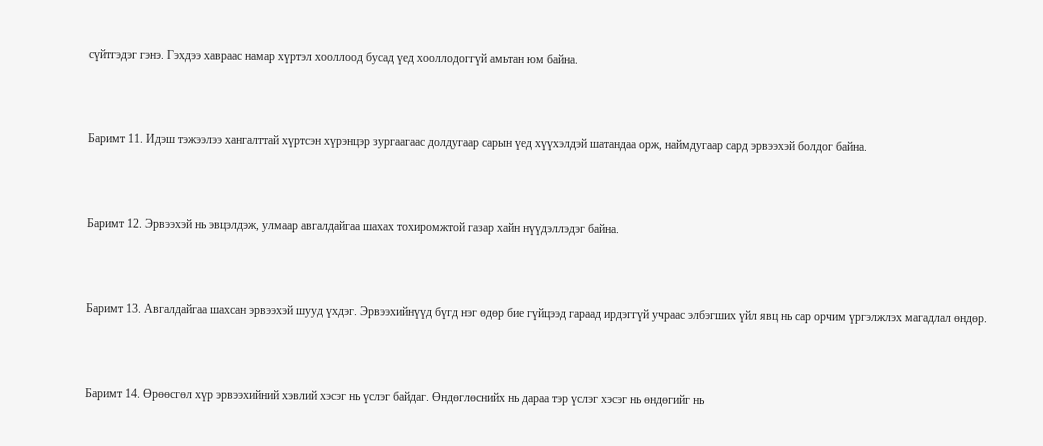сүйтгэдэг гэнэ. Гэхдээ хавраас намар хүртэл хооллоод бусад үед хооллодоггүй амьтан юм байна.



Баримт 11. Идэш тэжээлээ хангалттай хүртсэн хүрэнцэр зургаагаас долдугаар сарын үед хүүхэлдэй шатандаа орж, наймдугаар сард эрвээхэй болдог байна.



Баримт 12. Эрвээхэй нь эвцэлдэж, улмаар авгалдайгаа шахах тохиромжтой газар хайн нүүдэллэдэг байна.



Баримт 13. Авгалдайгаа шахсан эрвээхэй шууд үхдэг. Эрвээхийнүүд бүгд нэг өдөр бие гүйцээд гараад ирдэггүй учраас элбэгших үйл явц нь сар орчим үргэлжлэх магадлал өндөр.



Баримт 14. Өрөөсгөл хүр эрвээхийний хэвлий хэсэг нь үслэг байдаг. Өндөглөснийх нь дараа тэр үслэг хэсэг нь өндөгийг нь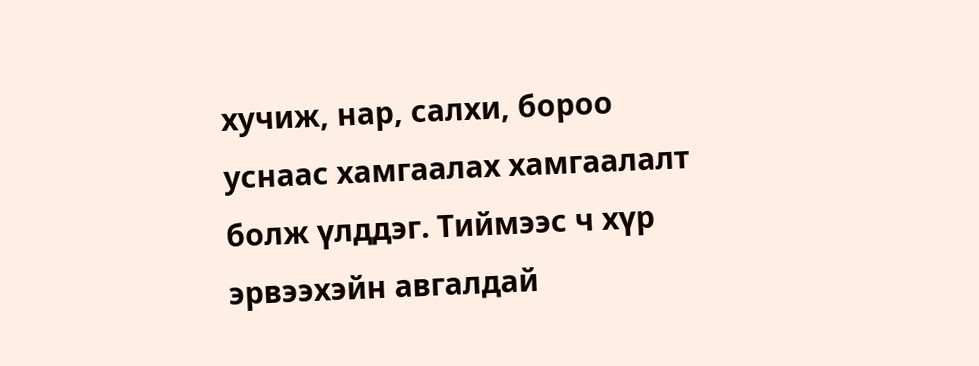хучиж, нар, салхи, бороо уснаас хамгаалах хамгаалалт болж үлддэг. Тиймээс ч хүр эрвээхэйн авгалдай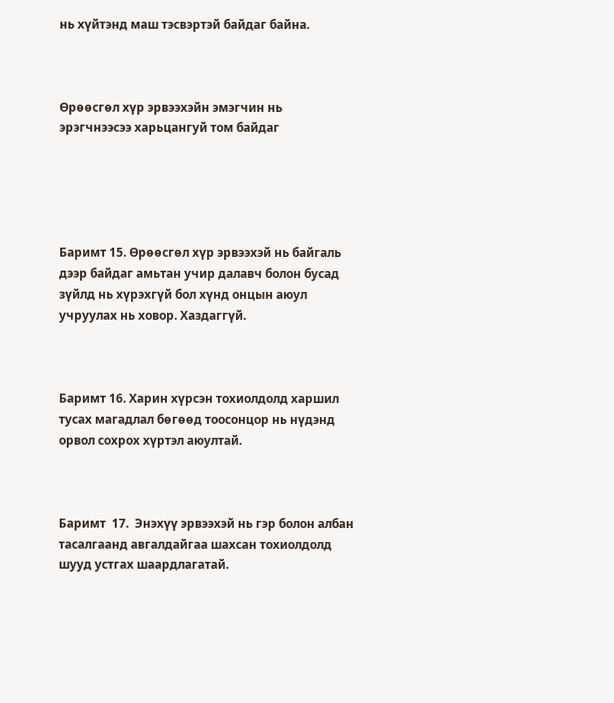нь хүйтэнд маш тэсвэртэй байдаг байна.



Өрөөсгөл хүр эрвээхэйн эмэгчин нь эрэгчнээсээ харьцангуй том байдаг





Баримт 15. Өрөөсгөл хүр эрвээхэй нь байгаль дээр байдаг амьтан учир далавч болон бусад зүйлд нь хүрэхгүй бол хүнд онцын аюул учруулах нь ховор. Хаздаггүй.



Баримт 16. Харин хүрсэн тохиолдолд харшил тусах магадлал бөгөөд тоосонцор нь нүдэнд орвол сохрох хүртэл аюултай.



Баримт  17.  Энэхүү эрвээхэй нь гэр болон албан тасалгаанд авгалдайгаа шахсан тохиолдолд шууд устгах шаардлагатай.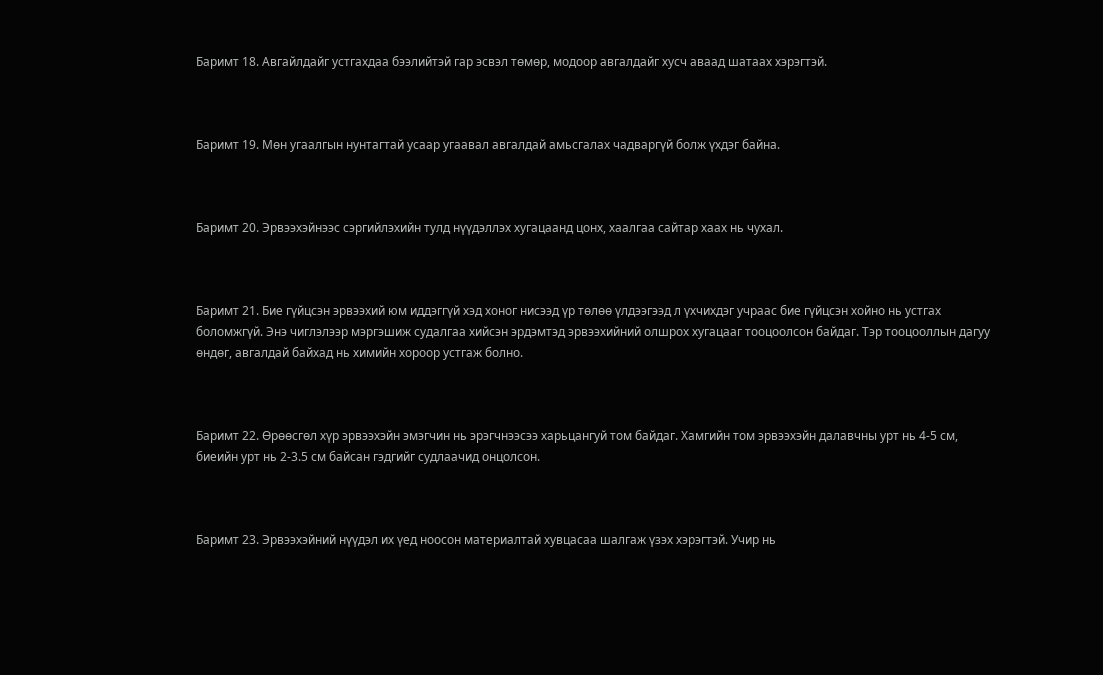Баримт 18. Авгайлдайг устгахдаа бээлийтэй гар эсвэл төмөр, модоор авгалдайг хусч аваад шатаах хэрэгтэй.



Баримт 19. Мөн угаалгын нунтагтай усаар угаавал авгалдай амьсгалах чадваргүй болж үхдэг байна.



Баримт 20. Эрвээхэйнээс сэргийлэхийн тулд нүүдэллэх хугацаанд цонх, хаалгаа сайтар хаах нь чухал.



Баримт 21. Бие гүйцсэн эрвээхий юм иддэггүй хэд хоног нисээд үр төлөө үлдээгээд л үхчихдэг учраас бие гүйцсэн хойно нь устгах боломжгүй. Энэ чиглэлээр мэргэшиж судалгаа хийсэн эрдэмтэд эрвээхийний олшрох хугацааг тооцоолсон байдаг. Тэр тооцооллын дагуу өндөг, авгалдай байхад нь химийн хороор устгаж болно.



Баримт 22. Өрөөсгөл хүр эрвээхэйн эмэгчин нь эрэгчнээсээ харьцангуй том байдаг. Хамгийн том эрвээхэйн далавчны урт нь 4-5 см, биеийн урт нь 2-3.5 см байсан гэдгийг судлаачид онцолсон.



Баримт 23. Эрвээхэйний нүүдэл их үед ноосон материалтай хувцасаа шалгаж үзэх хэрэгтэй. Учир нь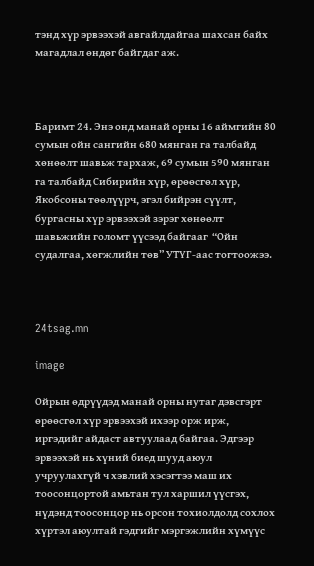тэнд хүр эрвээхэй авгайлдайгаа шахсан байх магадлал өндөг байгдаг аж.



Баримт 24. Энэ онд манай орны 16 аймгийн 80 сумын ойн сангийн 680 мянган га талбайд хөнөөлт шавьж тархаж, 69 сумын 590 мянган га талбайд Сибирийн хүр, өрөөсгөл хүр, Якобсоны төөлүүрч, эгэл бийрэн сүүлт, бургасны хүр эрвээхэй зэрэг хөнөөлт шавьжийн голомт үүсээд байгааг  “Ойн судалгаа, хөгжлийн төв” УТҮГ-аас тогтоожээ.



24tsag.mn

image

Ойрын өдрүүдэд манай орны нутаг дэвсгэрт өрөөсгөл хүр эрвээхэй ихээр орж ирж, иргэдийг айдаст автуулаад байгаа. Эдгээр эрвээхэй нь хүний биед шууд аюул учруулахгүй ч хэвлий хэсэгтээ маш их тоосонцортой амьтан тул харшил үүсгэх, нүдэнд тоосонцор нь орсон тохиолдолд сохлох хүртэл аюултай гэдгийг мэргэжлийн хүмүүс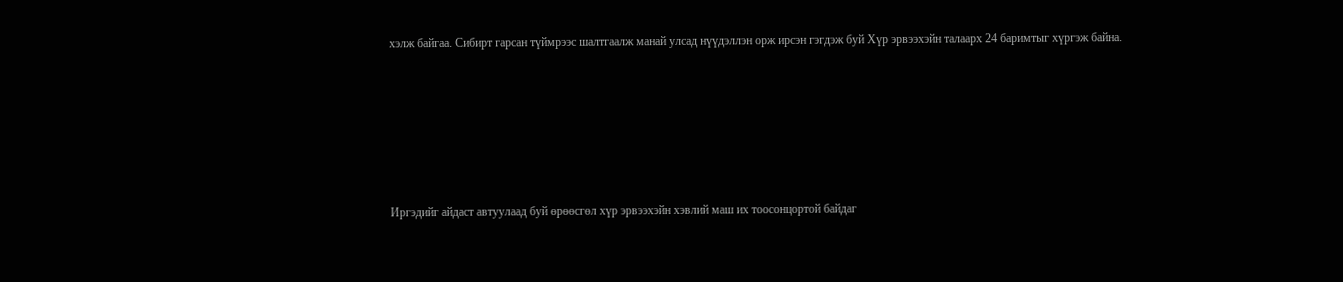хэлж байгаа. Сибирт гарсан түймрээс шалтгаалж манай улсад нүүдэллэн орж ирсэн гэгдэж буй Хүр эрвээхэйн талаарх 24 баримтыг хүргэж байна.







Иргэдийг айдаст автуулаад буй өрөөсгөл хүр эрвээхэйн хэвлий маш их тоосонцортой байдаг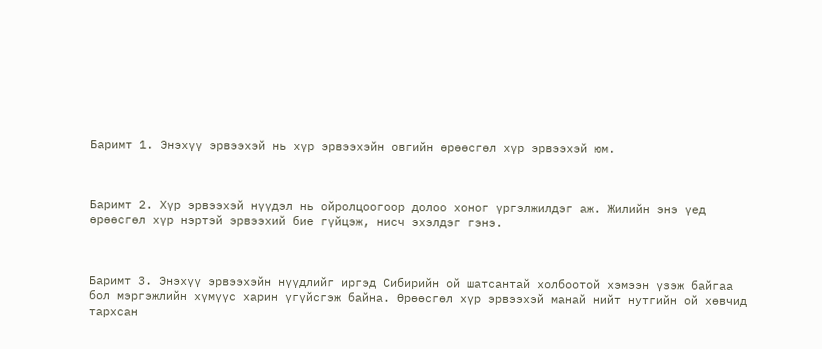Баримт 1. Энэхүү эрвээхэй нь хүр эрвээхэйн овгийн өрөөсгөл хүр эрвээхэй юм.



Баримт 2. Хүр эрвээхэй нүүдэл нь ойролцоогоор долоо хоног үргэлжилдэг аж. Жилийн энэ үед өрөөсгөл хүр нэртэй эрвээхий бие гүйцэж, нисч эхэлдэг гэнэ.



Баримт 3. Энэхүү эрвээхэйн нүүдлийг иргэд Сибирийн ой шатсантай холбоотой хэмээн үзэж байгаа бол мэргэжлийн хүмүүс харин үгүйсгэж байна. Өрөөсгөл хүр эрвээхэй манай нийт нутгийн ой хөвчид тархсан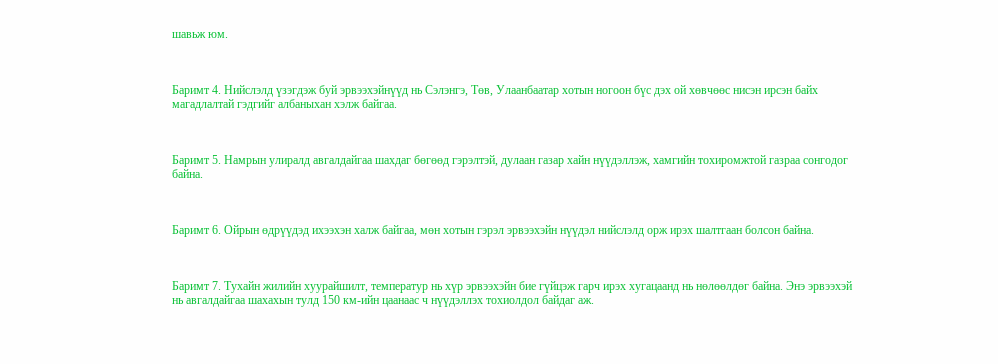шавьж юм.



Баримт 4. Нийслэлд үзэгдэж буй эрвээхэйнүүд нь Сэлэнгэ, Төв, Улаанбаатар хотын ногоон бүс дэх ой хөвчөөс нисэн ирсэн байх магадлалтай гэдгийг албаныхан хэлж байгаа.



Баримт 5. Намрын улиралд авгалдайгаа шахдаг бөгөөд гэрэлтэй, дулаан газар хайн нүүдэллэж, хамгийн тохиромжтой газраа сонгодог байна.



Баримт 6. Ойрын өдрүүдэд ихээхэн халж байгаа, мөн хотын гэрэл эрвээхэйн нүүдэл нийслэлд орж ирэх шалтгаан болсон байна.



Баримт 7. Тухайн жилийн хуурайшилт, температур нь хүр эрвээхэйн бие гүйцэж гарч ирэх хугацаанд нь нөлөөлдөг байна. Энэ эрвээхэй нь авгалдайгаа шахахын тулд 150 км-ийн цаанаас ч нүүдэллэх тохиолдол байдаг аж.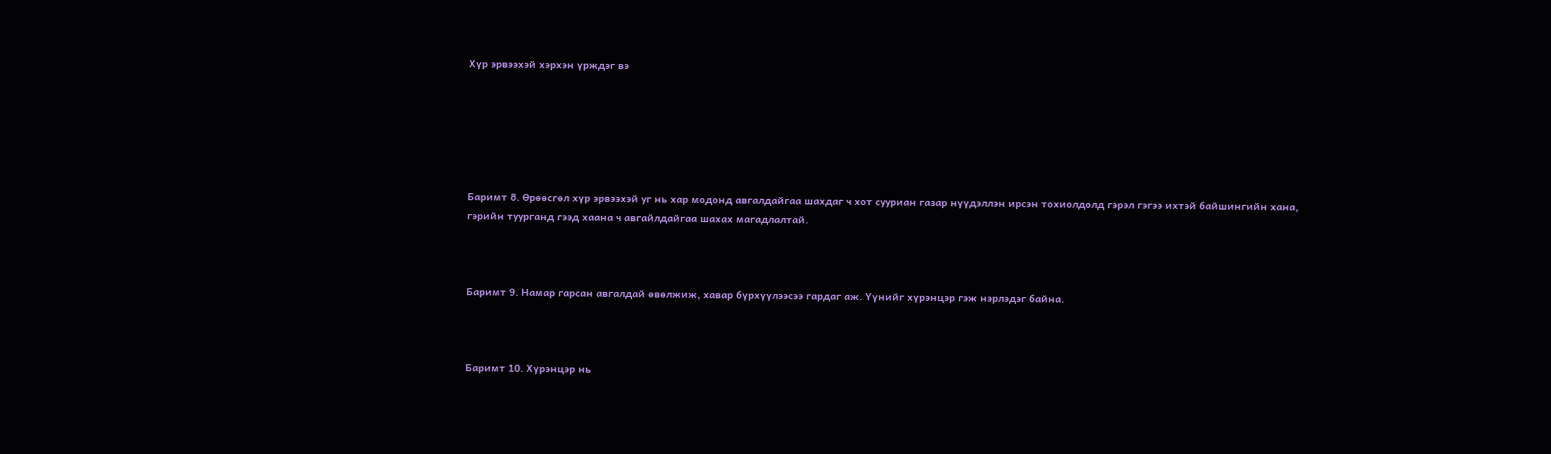Хүр эрвээхэй хэрхэн үрждэг вэ






Баримт 8. Өрөөсгөл хүр эрвээхэй уг нь хар модонд авгалдайгаа шахдаг ч хот сууриан газар нүүдэллэн ирсэн тохиолдолд гэрэл гэгээ ихтэй байшингийн хана, гэрийн туурганд гээд хаана ч авгайлдайгаа шахах магадлалтай.



Баримт 9. Намар гарсан авгалдай өвөлжиж, хавар бүрхүүлээсээ гардаг аж. Үүнийг хүрэнцэр гэж нэрлэдэг байна.



Баримт 10. Хүрэнцэр нь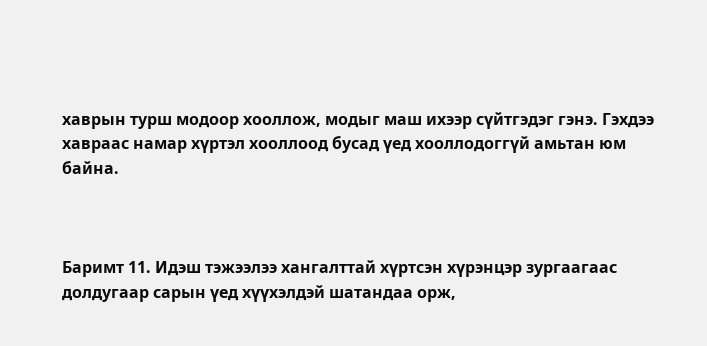хаврын турш модоор хооллож, модыг маш ихээр сүйтгэдэг гэнэ. Гэхдээ хавраас намар хүртэл хооллоод бусад үед хооллодоггүй амьтан юм байна.



Баримт 11. Идэш тэжээлээ хангалттай хүртсэн хүрэнцэр зургаагаас долдугаар сарын үед хүүхэлдэй шатандаа орж,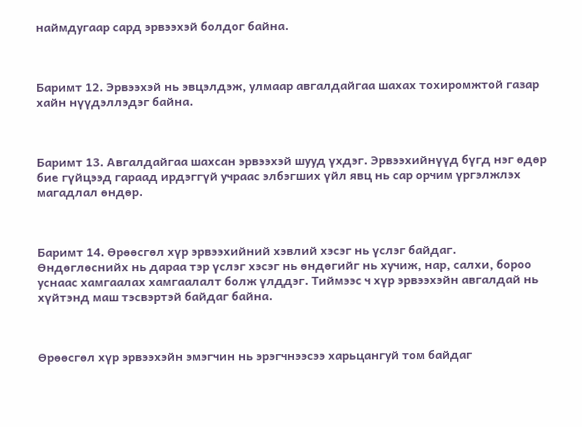наймдугаар сард эрвээхэй болдог байна.



Баримт 12. Эрвээхэй нь эвцэлдэж, улмаар авгалдайгаа шахах тохиромжтой газар хайн нүүдэллэдэг байна.



Баримт 13. Авгалдайгаа шахсан эрвээхэй шууд үхдэг. Эрвээхийнүүд бүгд нэг өдөр бие гүйцээд гараад ирдэггүй учраас элбэгших үйл явц нь сар орчим үргэлжлэх магадлал өндөр.



Баримт 14. Өрөөсгөл хүр эрвээхийний хэвлий хэсэг нь үслэг байдаг. Өндөглөснийх нь дараа тэр үслэг хэсэг нь өндөгийг нь хучиж, нар, салхи, бороо уснаас хамгаалах хамгаалалт болж үлддэг. Тиймээс ч хүр эрвээхэйн авгалдай нь хүйтэнд маш тэсвэртэй байдаг байна.



Өрөөсгөл хүр эрвээхэйн эмэгчин нь эрэгчнээсээ харьцангуй том байдаг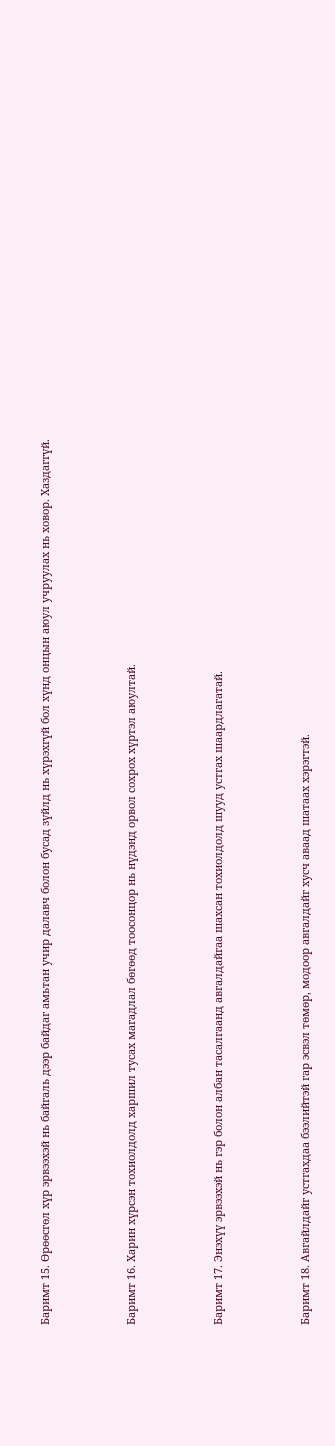Баримт 15. Өрөөсгөл хүр эрвээхэй нь байгаль дээр байдаг амьтан учир далавч болон бусад зүйлд нь хүрэхгүй бол хүнд онцын аюул учруулах нь ховор. Хаздаггүй.



Баримт 16. Харин хүрсэн тохиолдолд харшил тусах магадлал бөгөөд тоосонцор нь нүдэнд орвол сохрох хүртэл аюултай.



Баримт 17. Энэхүү эрвээхэй нь гэр болон албан тасалгаанд авгалдайгаа шахсан тохиолдолд шууд устгах шаардлагатай.



Баримт 18. Авгайлдайг устгахдаа бээлийтэй гар эсвэл төмөр, модоор авгалдайг хусч аваад шатаах хэрэгтэй.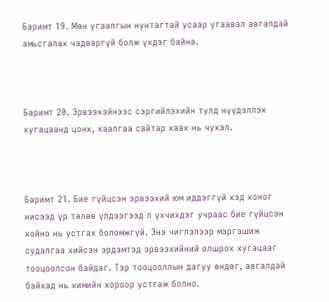Баримт 19. Мөн угаалгын нунтагтай усаар угаавал авгалдай амьсгалах чадваргүй болж үхдэг байна.



Баримт 20. Эрвээхэйнээс сэргийлэхийн тулд нүүдэллэх хугацаанд цонх, хаалгаа сайтар хаах нь чухал.



Баримт 21. Бие гүйцсэн эрвээхий юм иддэггүй хэд хоног нисээд үр төлөө үлдээгээд л үхчихдэг учраас бие гүйцсэн хойно нь устгах боломжгүй. Энэ чиглэлээр мэргэшиж судалгаа хийсэн эрдэмтэд эрвээхийний олшрох хугацааг тооцоолсон байдаг. Тэр тооцооллын дагуу өндөг, авгалдай байхад нь химийн хороор устгаж болно.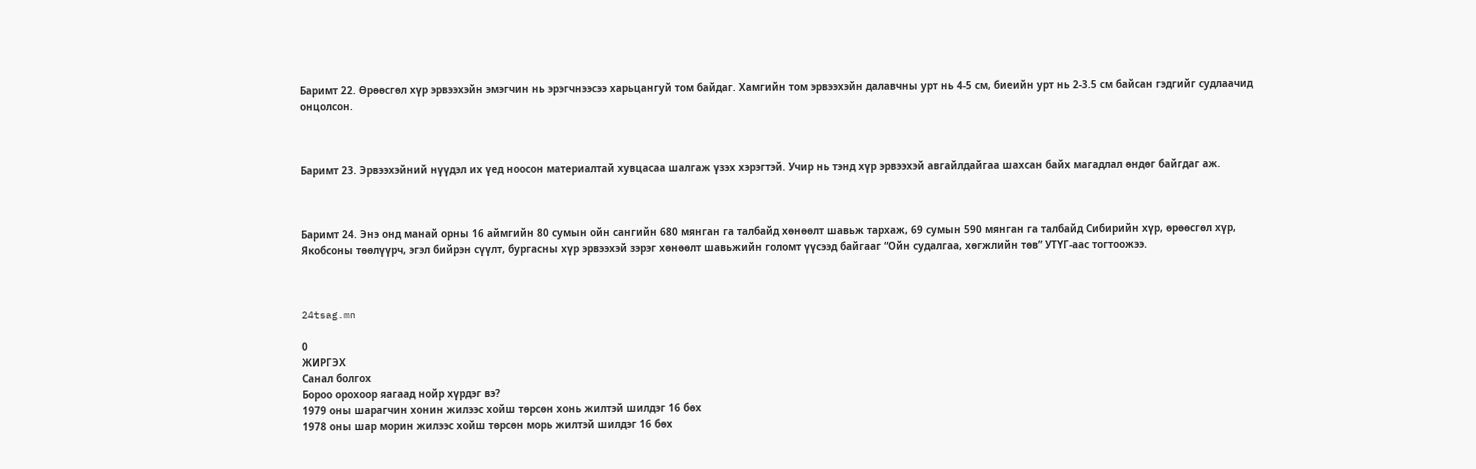Баримт 22. Өрөөсгөл хүр эрвээхэйн эмэгчин нь эрэгчнээсээ харьцангуй том байдаг. Хамгийн том эрвээхэйн далавчны урт нь 4-5 см, биеийн урт нь 2-3.5 см байсан гэдгийг судлаачид онцолсон.



Баримт 23. Эрвээхэйний нүүдэл их үед ноосон материалтай хувцасаа шалгаж үзэх хэрэгтэй. Учир нь тэнд хүр эрвээхэй авгайлдайгаа шахсан байх магадлал өндөг байгдаг аж.



Баримт 24. Энэ онд манай орны 16 аймгийн 80 сумын ойн сангийн 680 мянган га талбайд хөнөөлт шавьж тархаж, 69 сумын 590 мянган га талбайд Сибирийн хүр, өрөөсгөл хүр, Якобсоны төөлүүрч, эгэл бийрэн сүүлт, бургасны хүр эрвээхэй зэрэг хөнөөлт шавьжийн голомт үүсээд байгааг “Ойн судалгаа, хөгжлийн төв” УТҮГ-аас тогтоожээ.



24tsag.mn

0
ЖИРГЭХ
Санал болгох
Бороо орохоор яагаад нойр хүрдэг вэ?
1979 оны шарагчин хонин жилээс хойш төрсөн хонь жилтэй шилдэг 16 бөх
1978 оны шар морин жилээс хойш төрсөн морь жилтэй шилдэг 16 бөх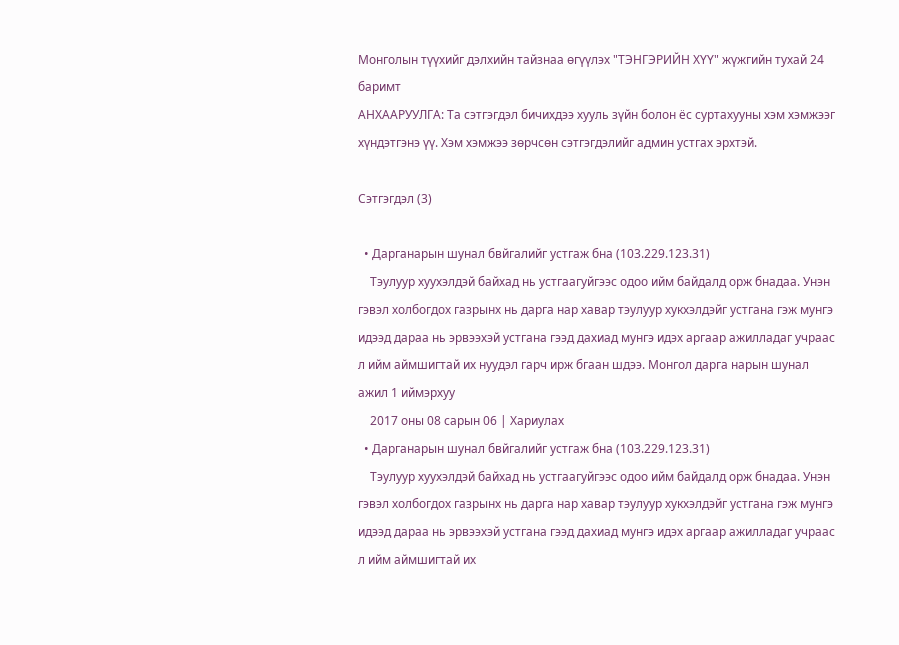Монголын түүхийг дэлхийн тайзнаа өгүүлэх "ТЭНГЭРИЙН ХҮҮ" жүжгийн тухай 24 баримт
АНХААРУУЛГА: Та сэтгэгдэл бичихдээ хууль зүйн болон ёс суртахууны хэм хэмжээг хүндэтгэнэ үү. Хэм хэмжээ зөрчсөн сэтгэгдэлийг админ устгах эрхтэй.

Сэтгэгдэл (3)

  • Дарганарын шунал бвйгалийг устгаж бна (103.229.123.31)
    Тэулуур хуухэлдэй байхад нь устгаагуйгээс одоо ийм байдалд орж бнадаа. Унэн гэвэл холбогдох газрынх нь дарга нар хавар тэулуур хукхэлдэйг устгана гэж мунгэ идээд дараа нь эрвээхэй устгана гээд дахиад мунгэ идэх аргаар ажилладаг учраас л ийм аймшигтай их нуудэл гарч ирж бгаан шдээ. Монгол дарга нарын шунал ажил 1 иймэрхуу
    2017 оны 08 сарын 06 | Хариулах
  • Дарганарын шунал бвйгалийг устгаж бна (103.229.123.31)
    Тэулуур хуухэлдэй байхад нь устгаагуйгээс одоо ийм байдалд орж бнадаа. Унэн гэвэл холбогдох газрынх нь дарга нар хавар тэулуур хукхэлдэйг устгана гэж мунгэ идээд дараа нь эрвээхэй устгана гээд дахиад мунгэ идэх аргаар ажилладаг учраас л ийм аймшигтай их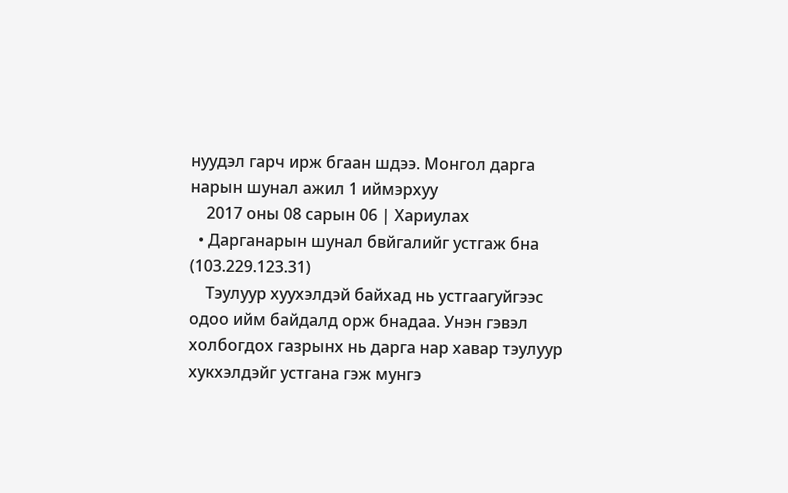нуудэл гарч ирж бгаан шдээ. Монгол дарга нарын шунал ажил 1 иймэрхуу
    2017 оны 08 сарын 06 | Хариулах
  • Дарганарын шунал бвйгалийг устгаж бна (103.229.123.31)
    Тэулуур хуухэлдэй байхад нь устгаагуйгээс одоо ийм байдалд орж бнадаа. Унэн гэвэл холбогдох газрынх нь дарга нар хавар тэулуур хукхэлдэйг устгана гэж мунгэ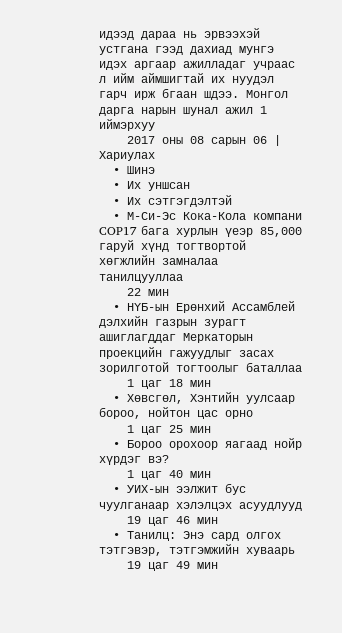идээд дараа нь эрвээхэй устгана гээд дахиад мунгэ идэх аргаар ажилладаг учраас л ийм аймшигтай их нуудэл гарч ирж бгаан шдээ. Монгол дарга нарын шунал ажил 1 иймэрхуу
    2017 оны 08 сарын 06 | Хариулах
  • Шинэ
  • Их уншсан
  • Их сэтгэгдэлтэй
  • М-Си-Эс Кока-Кола компани COP17 бага хурлын үеэр 85,000 гаруй хүнд тогтвортой хөгжлийн замналаа танилцууллаа
    22 мин
  • НҮБ-ын Ерөнхий Ассамблей дэлхийн газрын зурагт ашиглагддаг Меркаторын проекцийн гажуудлыг засах зорилготой тогтоолыг баталлаа
    1 цаг 18 мин
  • Хөвсгөл, Хэнтийн уулсаар бороо, нойтон цас орно
    1 цаг 25 мин
  • Бороо орохоор яагаад нойр хүрдэг вэ?
    1 цаг 40 мин
  • УИХ-ын ээлжит бус чуулганаар хэлэлцэх асуудлууд
    19 цаг 46 мин
  • Танилц: Энэ сард олгох тэтгэвэр, тэтгэмжийн хуваарь
    19 цаг 49 мин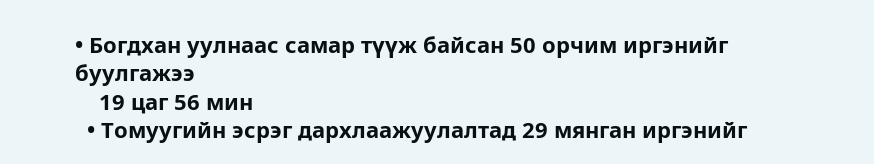• Богдхан уулнаас самар түүж байсан 50 орчим иргэнийг буулгажээ
    19 цаг 56 мин
  • Томуугийн эсрэг дархлаажуулалтад 29 мянган иргэнийг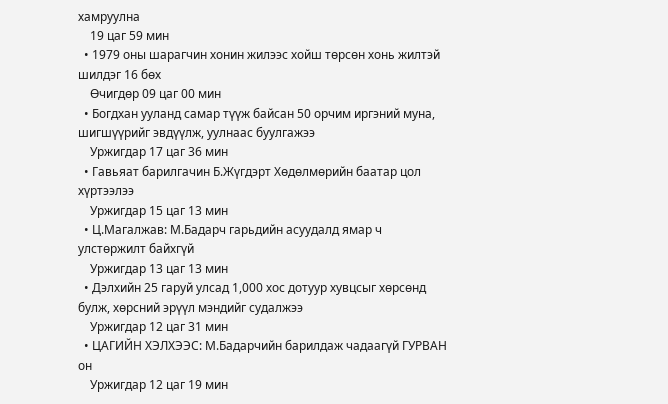хамруулна
    19 цаг 59 мин
  • 1979 оны шарагчин хонин жилээс хойш төрсөн хонь жилтэй шилдэг 16 бөх
    Өчигдөр 09 цаг 00 мин
  • Богдхан ууланд самар түүж байсан 50 орчим иргэний муна, шигшүүрийг эвдүүлж, уулнаас буулгажээ
    Уржигдар 17 цаг 36 мин
  • Гавьяат барилгачин Б.Жүгдэрт Хөдөлмөрийн баатар цол хүртээлээ
    Уржигдар 15 цаг 13 мин
  • Ц.Магалжав: М.Бадарч гарьдийн асуудалд ямар ч улстөржилт байхгүй
    Уржигдар 13 цаг 13 мин
  • Дэлхийн 25 гаруй улсад 1,000 хос дотуур хувцсыг хөрсөнд булж, хөрсний эрүүл мэндийг судалжээ
    Уржигдар 12 цаг 31 мин
  • ЦАГИЙН ХЭЛХЭЭС: М.Бадарчийн барилдаж чадаагүй ГУРВАН он
    Уржигдар 12 цаг 19 мин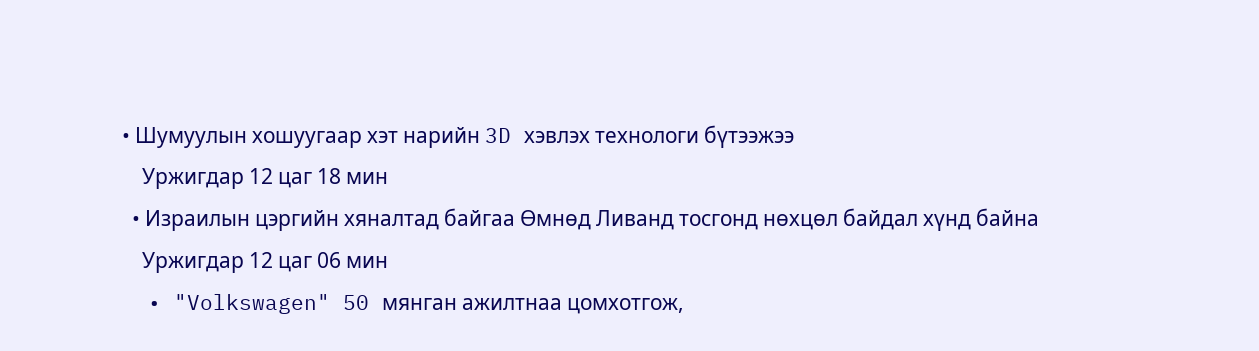• Шумуулын хошуугаар хэт нарийн 3D хэвлэх технологи бүтээжээ
    Уржигдар 12 цаг 18 мин
  • Израилын цэргийн хяналтад байгаа Өмнөд Ливанд тосгонд нөхцөл байдал хүнд байна
    Уржигдар 12 цаг 06 мин
  • "Volkswagen" 50 мянган ажилтнаа цомхотгож,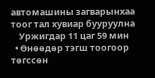автомашины загварынхаа тоог тал хувиар бууруулна
    Уржигдар 11 цаг 59 мин
  • Өнөөдөр тэгш тоогоор төгссөн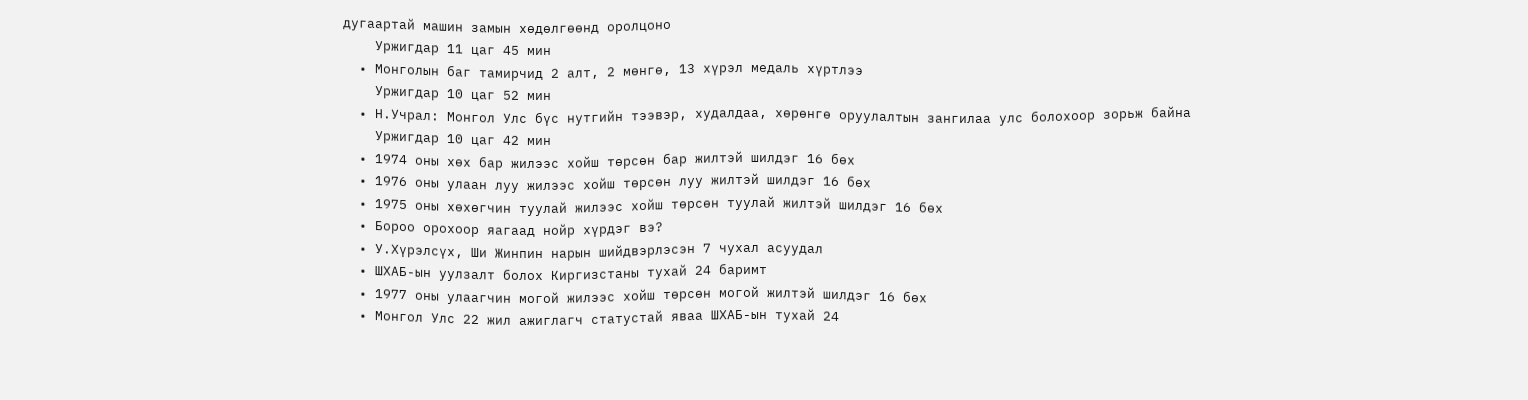дугаартай машин замын хөдөлгөөнд оролцоно
    Уржигдар 11 цаг 45 мин
  • Монголын баг тамирчид 2 алт, 2 мөнгө, 13 хүрэл медаль хүртлээ
    Уржигдар 10 цаг 52 мин
  • Н.Учрал: Монгол Улс бүс нутгийн тээвэр, худалдаа, хөрөнгө оруулалтын зангилаа улс болохоор зорьж байна
    Уржигдар 10 цаг 42 мин
  • 1974 оны хөх бар жилээс хойш төрсөн бар жилтэй шилдэг 16 бөх
  • 1976 оны улаан луу жилээс хойш төрсөн луу жилтэй шилдэг 16 бөх
  • 1975 оны хөхөгчин туулай жилээс хойш төрсөн туулай жилтэй шилдэг 16 бөх
  • Бороо орохоор яагаад нойр хүрдэг вэ?
  • У.Хүрэлсүх, Ши Жинпин нарын шийдвэрлэсэн 7 чухал асуудал
  • ШХАБ-ын уулзалт болох Киргизстаны тухай 24 баримт
  • 1977 оны улаагчин могой жилээс хойш төрсөн могой жилтэй шилдэг 16 бөх
  • Монгол Улс 22 жил ажиглагч статустай яваа ШХАБ-ын тухай 24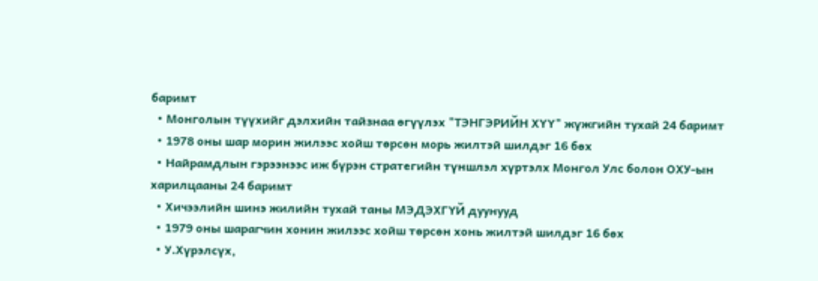баримт
  • Монголын түүхийг дэлхийн тайзнаа өгүүлэх "ТЭНГЭРИЙН ХҮҮ" жүжгийн тухай 24 баримт
  • 1978 оны шар морин жилээс хойш төрсөн морь жилтэй шилдэг 16 бөх
  • Найрамдлын гэрээнээс иж бүрэн стратегийн түншлэл хүртэлх Монгол Улс болон ОХУ-ын харилцааны 24 баримт
  • Хичээлийн шинэ жилийн тухай таны МЭДЭХГҮЙ дуунууд
  • 1979 оны шарагчин хонин жилээс хойш төрсөн хонь жилтэй шилдэг 16 бөх
  • У.Хүрэлсүх,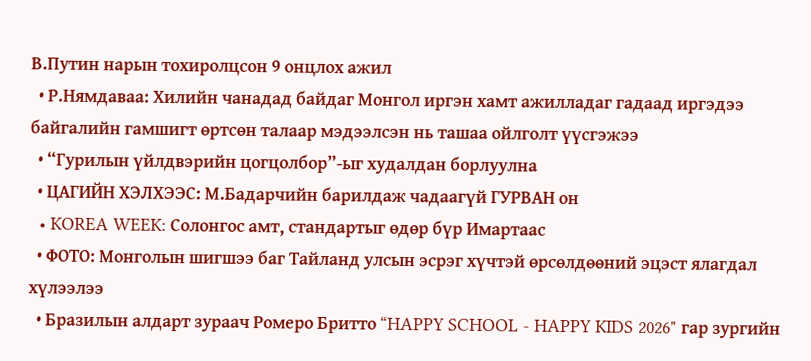В.Путин нарын тохиролцсон 9 онцлох ажил
  • Р.Нямдаваа: Хилийн чанадад байдаг Монгол иргэн хамт ажилладаг гадаад иргэдээ байгалийн гамшигт өртсөн талаар мэдээлсэн нь ташаа ойлголт үүсгэжээ
  • “Гурилын үйлдвэрийн цогцолбор”-ыг худалдан борлуулна
  • ЦАГИЙН ХЭЛХЭЭС: М.Бадарчийн барилдаж чадаагүй ГУРВАН он
  • KOREA WEEK: Солонгос амт, стандартыг өдөр бүр Имартаас
  • ФОТО: Монголын шигшээ баг Тайланд улсын эсрэг хүчтэй өрсөлдөөний эцэст ялагдал хүлээлээ
  • Бразилын алдарт зураач Ромеро Бритто “HAPPY SCHOOL - HAPPY KIDS 2026" гар зургийн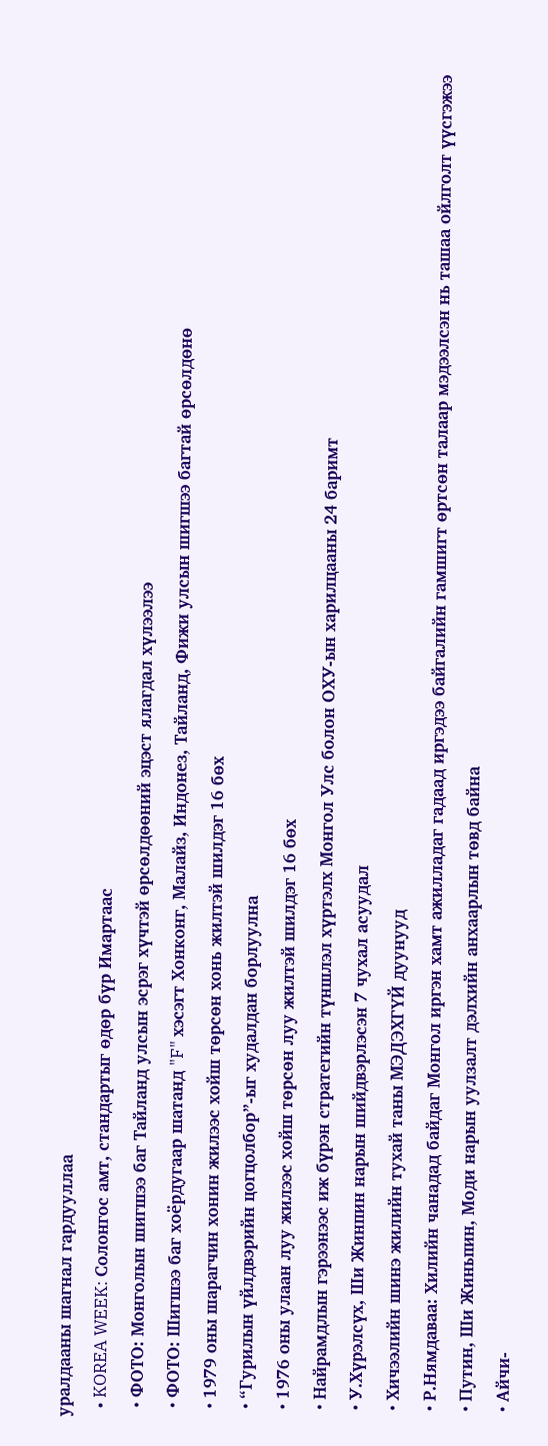уралдааны шагнал гардууллаа
  • KOREA WEEK: Солонгос амт, стандартыг өдөр бүр Имартаас
  • ФОТО: Монголын шигшээ баг Тайланд улсын эсрэг хүчтэй өрсөлдөөний эцэст ялагдал хүлээлээ
  • ФОТО: Шигшээ баг хоёрдугаар шатанд "F" хэсэгт Хонконг, Малайз, Индонез, Тайланд, Фижи улсын шигшээ багтай өрсөлдөнө
  • 1979 оны шарагчин хонин жилээс хойш төрсөн хонь жилтэй шилдэг 16 бөх
  • “Гурилын үйлдвэрийн цогцолбор”-ыг худалдан борлуулна
  • 1976 оны улаан луу жилээс хойш төрсөн луу жилтэй шилдэг 16 бөх
  • Найрамдлын гэрээнээс иж бүрэн стратегийн түншлэл хүртэлх Монгол Улс болон ОХУ-ын харилцааны 24 баримт
  • У.Хүрэлсүх, Ши Жинпин нарын шийдвэрлэсэн 7 чухал асуудал
  • Хичээлийн шинэ жилийн тухай таны МЭДЭХГҮЙ дуунууд
  • Р.Нямдаваа: Хилийн чанадад байдаг Монгол иргэн хамт ажилладаг гадаад иргэдээ байгалийн гамшигт өртсөн талаар мэдээлсэн нь ташаа ойлголт үүсгэжээ
  • Путин, Ши Жиньпин, Моди нарын уулзалт дэлхийн анхаарлын төвд байна
  • Айчи-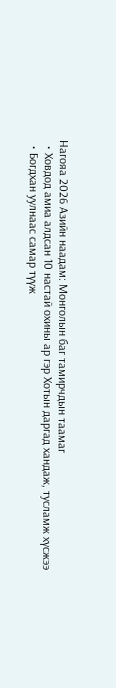Нагояа 2026 Азийн наадам: Монголын баг тамирчдын таамаг
  • Ховдод амиа алдсан 10 настай охины ар гэр Хотын даргад хандаж, тусламж хүсжээ
  • Богдхан уулнаас самар түүж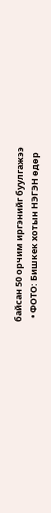байсан 50 орчим иргэнийг буулгажээ
  • ФОТО: Бишкек хотын НЭГЭН өдөр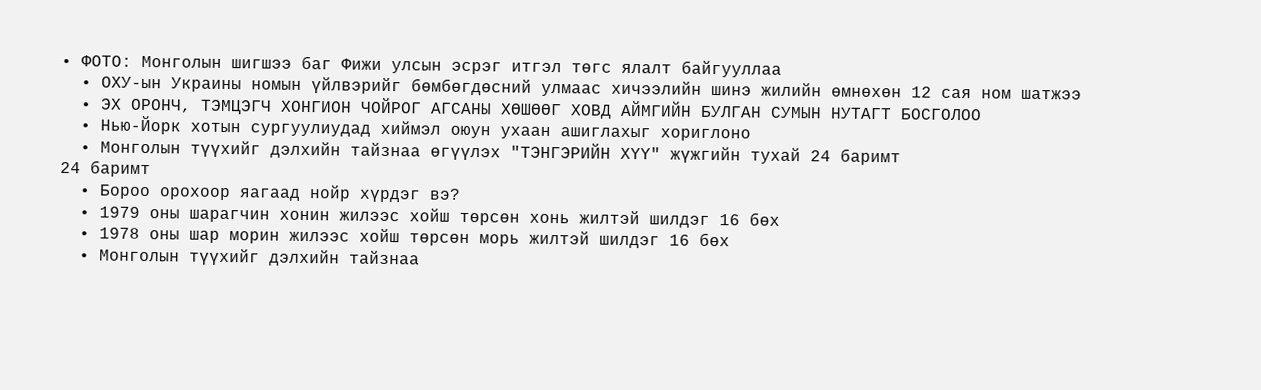• ФОТО: Монголын шигшээ баг Фижи улсын эсрэг итгэл төгс ялалт байгууллаа
  • ОХУ-ын Украины номын үйлвэрийг бөмбөгдөсний улмаас хичээлийн шинэ жилийн өмнөхөн 12 сая ном шатжээ
  • ЭХ ОРОНЧ, ТЭМЦЭГЧ ХОНГИОН ЧОЙРОГ АГСАНЫ ХӨШӨӨГ ХОВД АЙМГИЙН БУЛГАН СУМЫН НУТАГТ БОСГОЛОО
  • Нью-Йорк хотын сургуулиудад хиймэл оюун ухаан ашиглахыг хориглоно
  • Монголын түүхийг дэлхийн тайзнаа өгүүлэх "ТЭНГЭРИЙН ХҮҮ" жүжгийн тухай 24 баримт
24 баримт
  • Бороо орохоор яагаад нойр хүрдэг вэ?
  • 1979 оны шарагчин хонин жилээс хойш төрсөн хонь жилтэй шилдэг 16 бөх
  • 1978 оны шар морин жилээс хойш төрсөн морь жилтэй шилдэг 16 бөх
  • Монголын түүхийг дэлхийн тайзнаа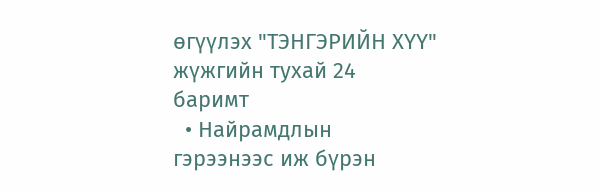өгүүлэх "ТЭНГЭРИЙН ХҮҮ" жүжгийн тухай 24 баримт
  • Найрамдлын гэрээнээс иж бүрэн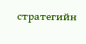стратегийн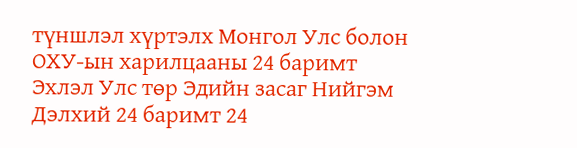түншлэл хүртэлх Монгол Улс болон ОХУ-ын харилцааны 24 баримт
Эхлэл Улс төр Эдийн засаг Нийгэм Дэлхий 24 баримт 24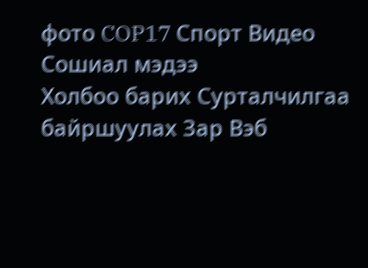фото COP17 Спорт Видео Сошиал мэдээ
Холбоо барих Сурталчилгаа байршуулах Зар Вэб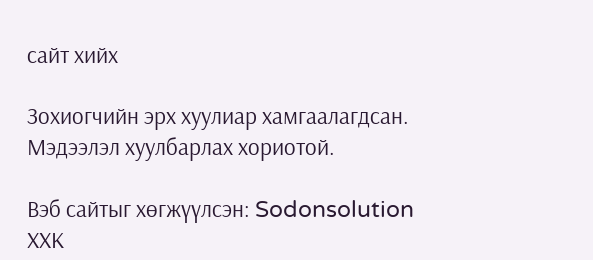сайт хийх

Зохиогчийн эрх хуулиар хамгаалагдсан. Мэдээлэл хуулбарлах хориотой.

Вэб сайтыг хөгжүүлсэн: Sodonsolution ХХК